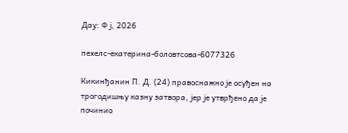Даy: Ф ј, 2026

пеxелс-екатерина-боловтсова-6077326

Кикинђанин П. Д. (24) правоснажно је осуђен на трогодишњу казну затвора, јер је утврђено да је починио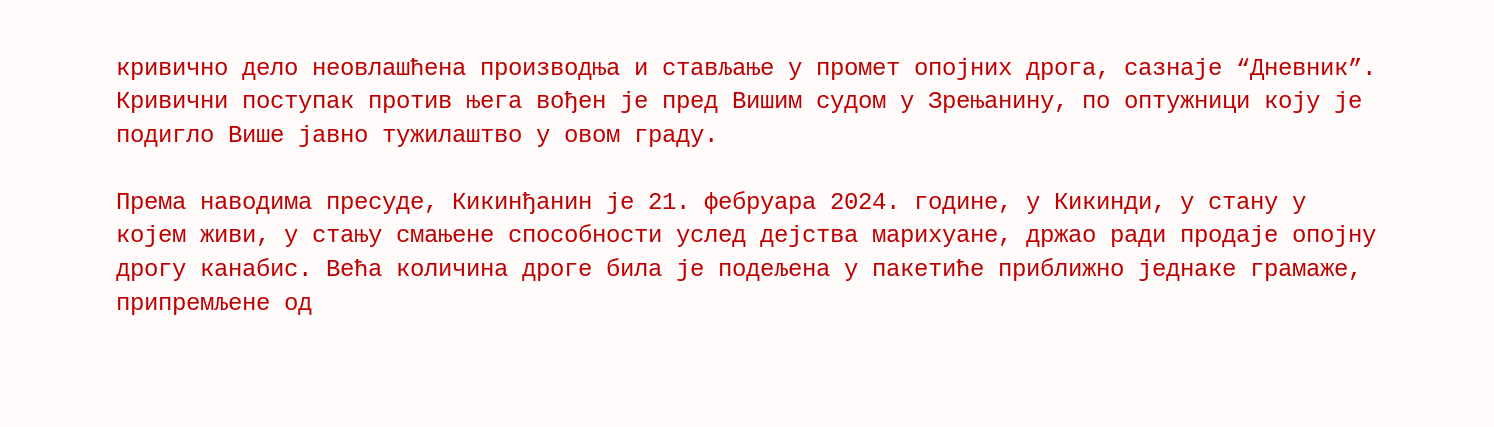кривично дело неовлашћена производња и стављање у промет опојних дрога, сазнаје “Дневник”. Кривични поступак против њега вођен је пред Вишим судом у Зрењанину, по оптужници коју је подигло Више јавно тужилаштво у овом граду.

Према наводима пресуде, Кикинђанин је 21. фебруара 2024. године, у Кикинди, у стану у којем живи, у стању смањене способности услед дејства марихуане, држао ради продаје опојну дрогу канабис. Већа количина дроге била је подељена у пакетиће приближно једнаке грамаже, припремљене од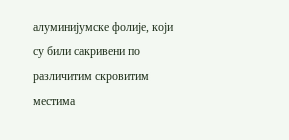алуминијумске фолије, који су били сакривени по различитим скровитим местима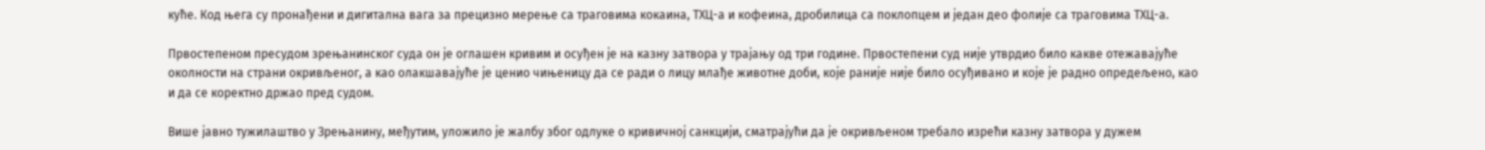куће. Код њега су пронађени и дигитална вага за прецизно мерење са траговима кокаина, ТХЦ-а и кофеина, дробилица са поклопцем и један део фолије са траговима ТХЦ-а.

Првостепеном пресудом зрењанинског суда он је оглашен кривим и осуђен је на казну затвора у трајању од три године. Првостепени суд није утврдио било какве отежавајуће околности на страни окривљеног, а као олакшавајуће је ценио чињеницу да се ради о лицу млађе животне доби, које раније није било осуђивано и које је радно опредељено, као и да се коректно држао пред судом.

Више јавно тужилаштво у Зрењанину, међутим, уложило је жалбу због одлуке о кривичној санкцији, сматрајући да је окривљеном требало изрећи казну затвора у дужем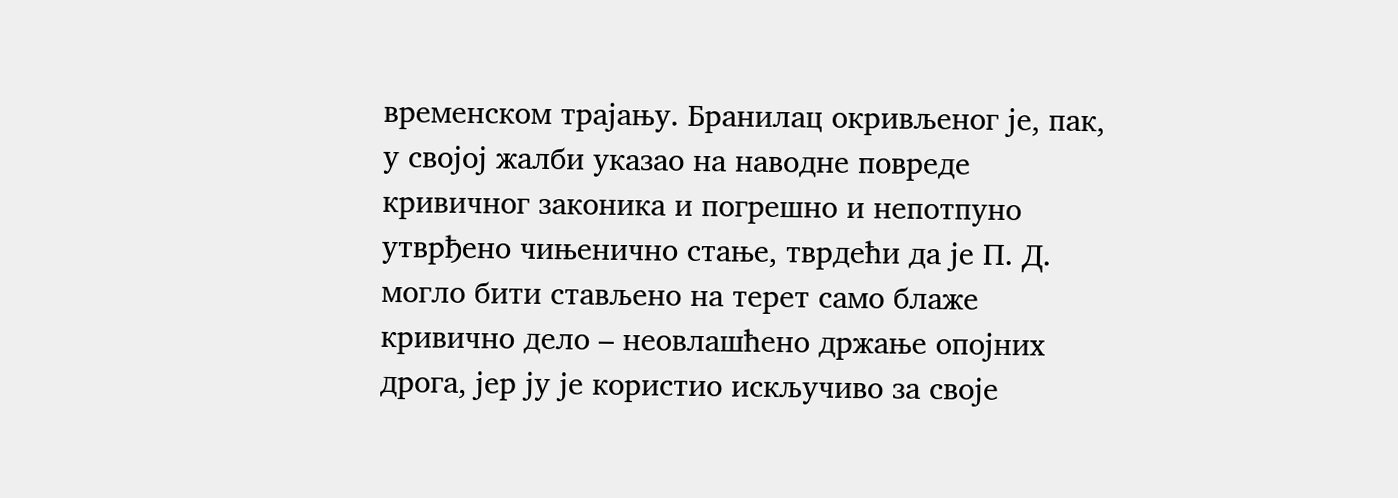временском трајању. Бранилац окривљеног је, пак, у својој жалби указао на наводне повреде кривичног законика и погрешно и непотпуно утврђено чињенично стање, тврдећи да је П. Д. могло бити стављено на терет само блаже кривично дело – неовлашћено држање опојних дрога, јер ју је користио искључиво за своје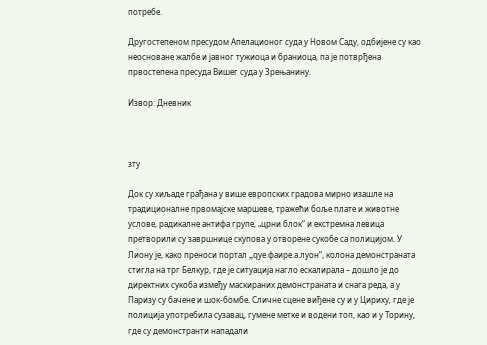потребе.

Другостепеном пресудом Апелационог суда у Новом Саду, одбијене су као неосноване жалбе и јавног тужиоца и браниоца, па је потврђена првостепена пресуда Вишег суда у Зрењанину.

Извор: Дневник



зту

Док су хиљаде грађана у више европских градова мирно изашле на традиционалне првомајске маршеве, тражећи боље плате и животне услове, радикалне антифа групе, „црни блок“ и екстремна левица претворили су завршнице скупова у отворене сукобе са полицијом. У Лиону је, како преноси портал „qуе.фаире.а.лyон“, колона демонстраната стигла на трг Белкур, где је ситуација нагло ескалирала – дошло је до директних сукоба између маскираних демонстраната и снага реда, а у Паризу су бачене и шок-бомбе. Сличне сцене виђене су и у Цириху, где је полиција употребила сузавац, гумене метке и водени топ, као и у Торину, где су демонстранти нападали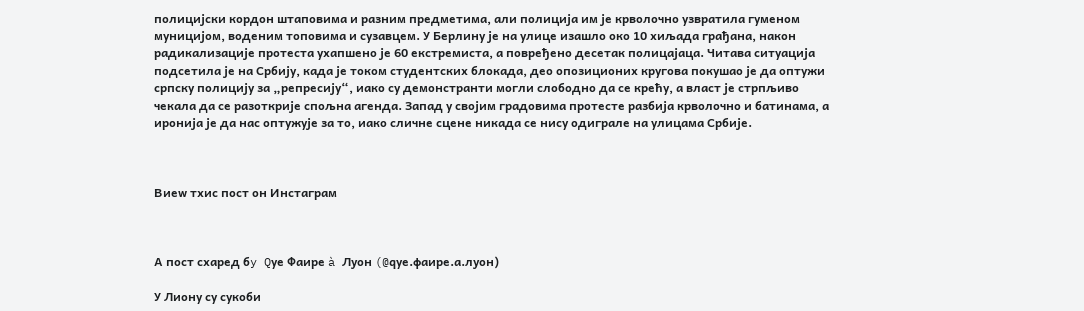полицијски кордон штаповима и разним предметима, али полиција им је крволочно узвратила гуменом муницијом, воденим топовима и сузавцем. У Берлину је на улице изашло око 10 хиљада грађана, након радикализације протеста ухапшено је 60 екстремиста, а повређено десетак полицајаца. Читава ситуација подсетила је на Србију, када је током студентских блокада, део опозиционих кругова покушао је да оптужи српску полицију за „репресију“, иако су демонстранти могли слободно да се крећу, а власт је стрпљиво чекала да се разоткрије спољна агенда. Запад у својим градовима протесте разбија крволочно и батинама, а иронија је да нас оптужује за то, иако сличне сцене никада се нису одиграле на улицама Србије.



Виеw тхис пост он Инстаграм



А пост схаред бy Qуе Фаире à Лyон (@qуе.фаире.а.лyон)

У Лиону су сукоби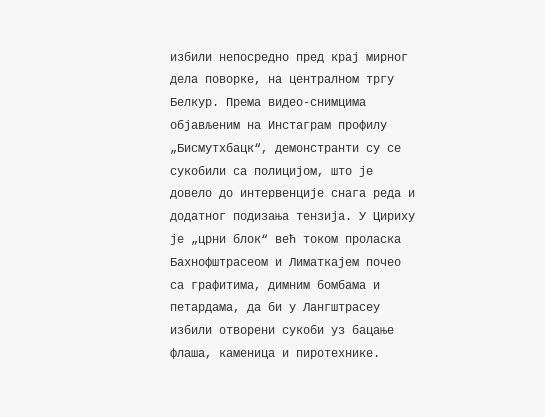избили непосредно пред крај мирног дела поворке, на централном тргу Белкур. Према видео-снимцима објављеним на Инстаграм профилу „Бисмутхбацк“, демонстранти су се сукобили са полицијом, што је довело до интервенције снага реда и додатног подизања тензија. У Цириху је „црни блок“ већ током проласка Бахнофштрасеом и Лиматкајем почео са графитима, димним бомбама и петардама, да би у Лангштрасеу избили отворени сукоби уз бацање флаша, каменица и пиротехнике.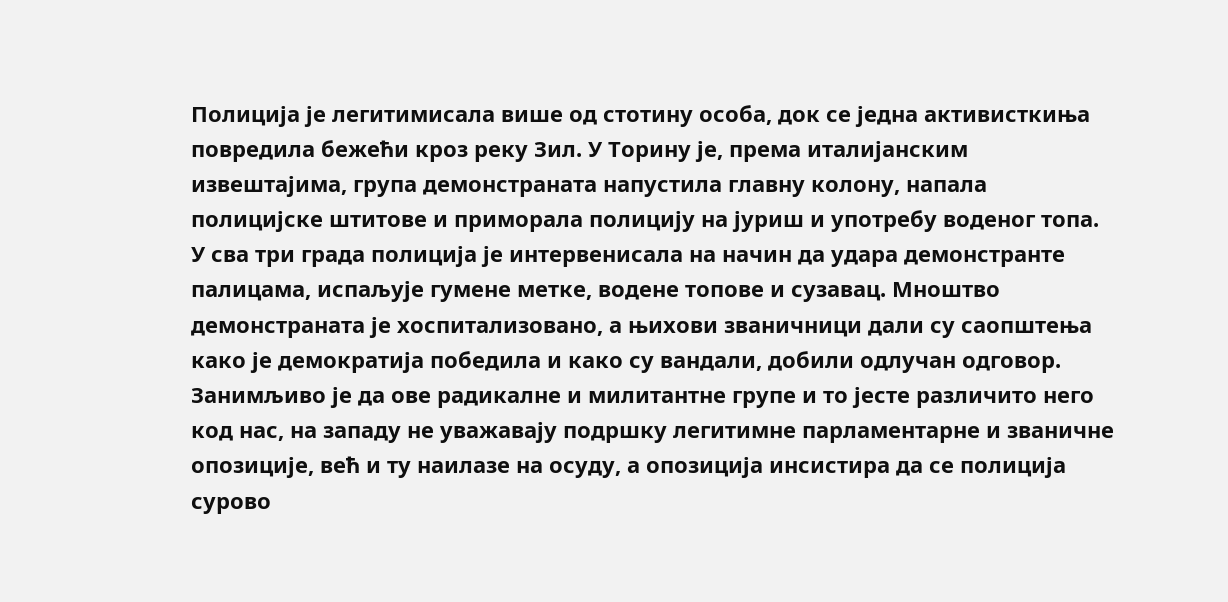Полиција је легитимисала више од стотину особа, док се једна активисткиња повредила бежећи кроз реку Зил. У Торину је, према италијанским извештајима, група демонстраната напустила главну колону, напала полицијске штитове и приморала полицију на јуриш и употребу воденог топа. У сва три града полиција је интервенисала на начин да удара демонстранте палицама, испаљује гумене метке, водене топове и сузавац. Мноштво демонстраната је хоспитализовано, а њихови званичници дали су саопштења како је демократија победила и како су вандали, добили одлучан одговор. Занимљиво је да ове радикалне и милитантне групе и то јесте различито него код нас, на западу не уважавају подршку легитимне парламентарне и званичне опозиције, већ и ту наилазе на осуду, а опозиција инсистира да се полиција сурово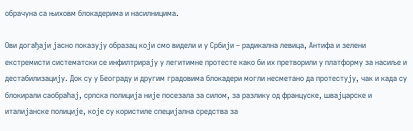обрачуна са њиховм блокадерима и насилницима.

Ови догађаји јасно показују образац који смо видели и у Србији – радикална левица, Антифа и зелени екстремисти систематски се инфилтрирају у легитимне протесте како би их претворили у платформу за насиље и дестабилизацију. Док су у Београду и другим градовима блокадери могли несметано да протестују, чак и када су блокирали саобраћај, српска полиција није посезала за силом, за разлику од француске, швајцарске и италијанске полиције, које су користиле специјална средства за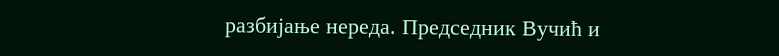разбијање нереда. Председник Вучић и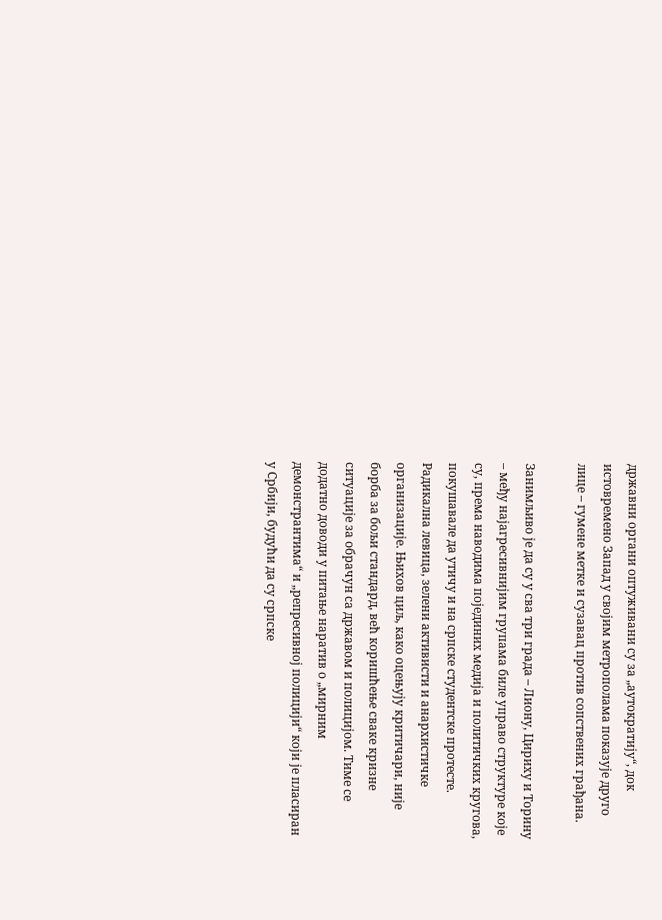државни органи оптуживани су за „аутократију“, док истовремено Запад у својим метрополама показује друго лице – гумене метке и сузавац против сопствених грађана.

Занимљиво је да су у сва три града – Лиону, Цириху и Торину – међу најагресивнијим групама биле управо структуре које су, према наводима појединих медија и политичких кругова, покушавале да утичу и на српске студентске протесте. Радикална левица, зелени активисти и анархистичке организације. Њихов циљ, како оцењују критичари, није борба за бољи стандард, већ коришћење сваке кризне ситуације за обрачун са државом и полицијом. Тиме се додатно доводи у питање наратив о „мирним демонстрантима“ и „репресивној полицији“ који је пласиран у Србији, будући да су српске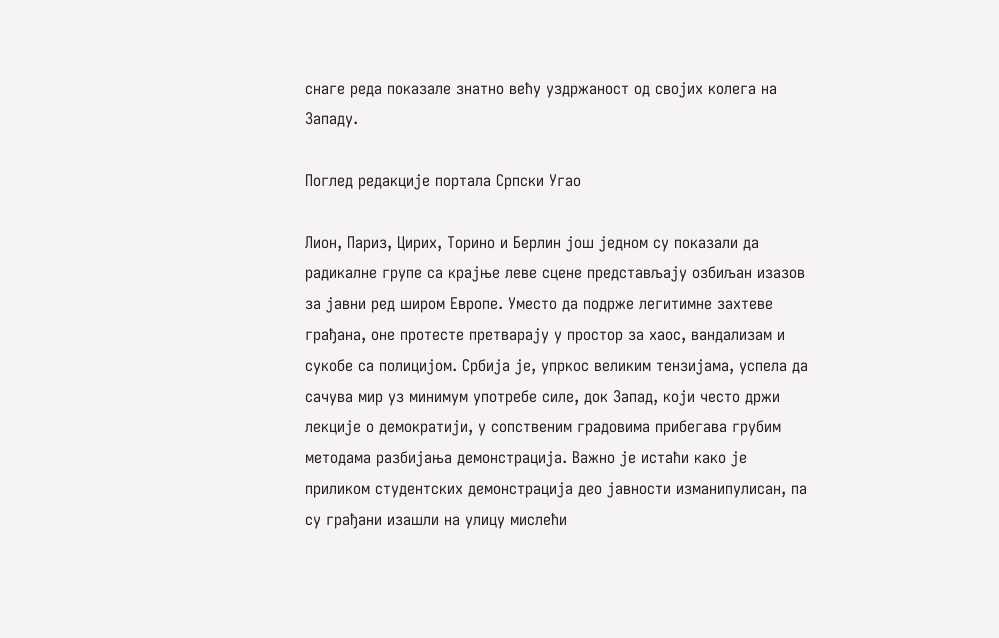снаге реда показале знатно већу уздржаност од својих колега на Западу.

Поглед редакције портала Српски Угао

Лион, Париз, Цирих, Торино и Берлин још једном су показали да радикалне групе са крајње леве сцене представљају озбиљан изазов за јавни ред широм Европе. Уместо да подрже легитимне захтеве грађана, оне протесте претварају у простор за хаос, вандализам и сукобе са полицијом. Србија је, упркос великим тензијама, успела да сачува мир уз минимум употребе силе, док Запад, који често држи лекције о демократији, у сопственим градовима прибегава грубим методама разбијања демонстрација. Важно је истаћи како је приликом студентских демонстрација део јавности изманипулисан, па су грађани изашли на улицу мислећи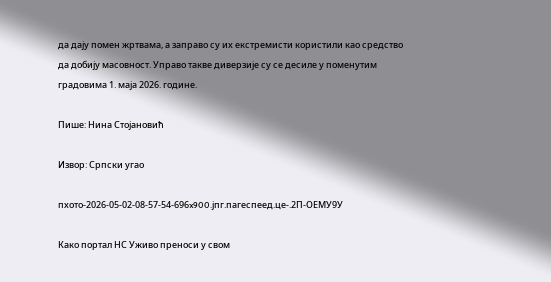да дају помен жртвама, а заправо су их екстремисти користили као средство да добију масовност. Управо такве диверзије су се десиле у поменутим градовима 1. маја 2026. године.

Пише: Нина Стојановић

Извор: Српски угао

пхото-2026-05-02-08-57-54-696x900.јпг.пагеспеед.це-.2П-ОЕМУ9У

Како портал НС Уживо преноси у свом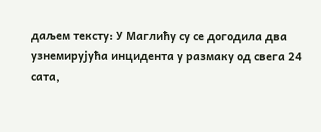даљем тексту: У Маглићу су се догодила два узнемирујућа инцидента у размаку од свега 24 сата,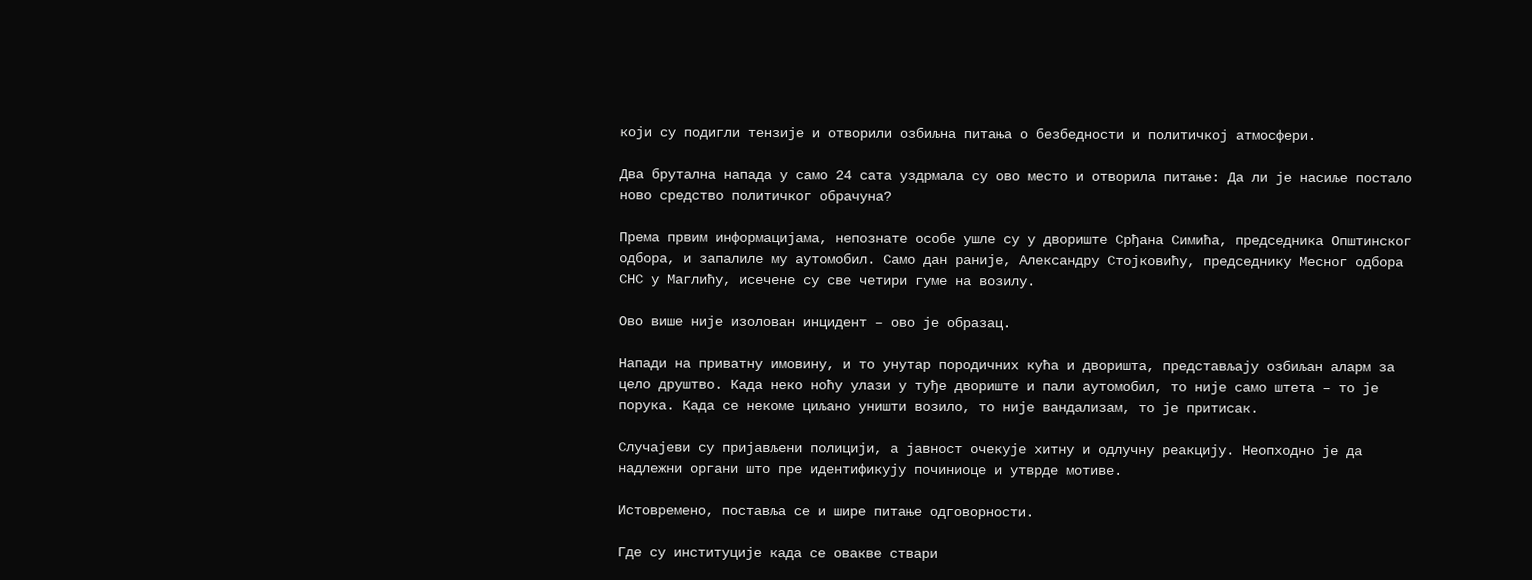који су подигли тензије и отворили озбиљна питања о безбедности и политичкој атмосфери.

Два брутална напада у само 24 сата уздрмала су ово место и отворила питање: Да ли је насиље постало ново средство политичког обрачуна?

Према првим информацијама, непознате особе ушле су у двориште Срђана Симића, председника Општинског одбора, и запалиле му аутомобил. Само дан раније, Александру Стојковићу, председнику Месног одбора СНС у Маглићу, исечене су све четири гуме на возилу.

Ово више није изолован инцидент – ово је образац.

Напади на приватну имовину, и то унутар породичних кућа и дворишта, представљају озбиљан аларм за цело друштво. Када неко ноћу улази у туђе двориште и пали аутомобил, то није само штета – то је порука. Када се некоме циљано уништи возило, то није вандализам, то је притисак.

Случајеви су пријављени полицији, а јавност очекује хитну и одлучну реакцију. Неопходно је да надлежни органи што пре идентификују починиоце и утврде мотиве.

Истовремено, поставља се и шире питање одговорности.

Где су институције када се овакве ствари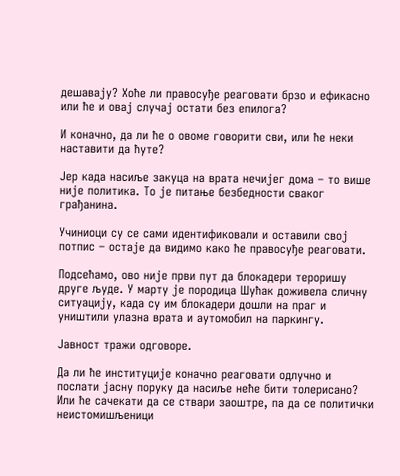дешавају? Хоће ли правосуђе реаговати брзо и ефикасно или ће и овај случај остати без епилога?

И коначно, да ли ће о овоме говорити сви, или ће неки наставити да ћуте?

Јер када насиље закуца на врата нечијег дома – то више није политика. То је питање безбедности сваког грађанина.

Учиниоци су се сами идентификовали и оставили свој потпис – остаје да видимо како ће правосуђе реаговати.

Подсећамо, ово није први пут да блокадери тероришу друге људе. У марту је породица Шућак доживела сличну ситуацију, када су им блокадери дошли на праг и уништили улазна врата и аутомобил на паркингу.

Јавност тражи одговоре.

Да ли ће институције коначно реаговати одлучно и послати јасну поруку да насиље неће бити толерисано? Или ће сачекати да се ствари заоштре, па да се политички неистомишљеници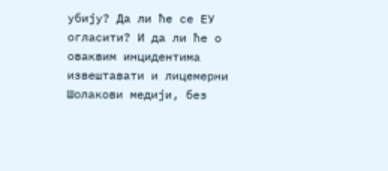убију? Да ли ће се ЕУ огласити? И да ли ће о оваквим инцидентима извештавати и лицемерни Шолакови медији, без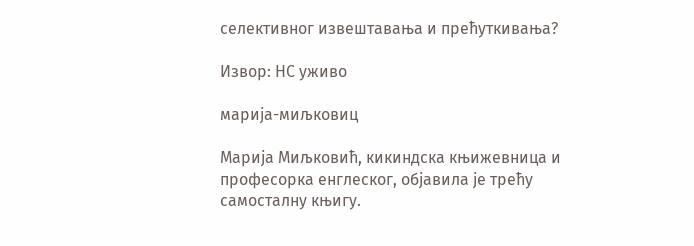селективног извештавања и прећуткивања?

Извор: НС уживо

марија-миљковиц

Марија Миљковић, кикиндска књижевница и професорка енглеског, објавила је трећу самосталну књигу.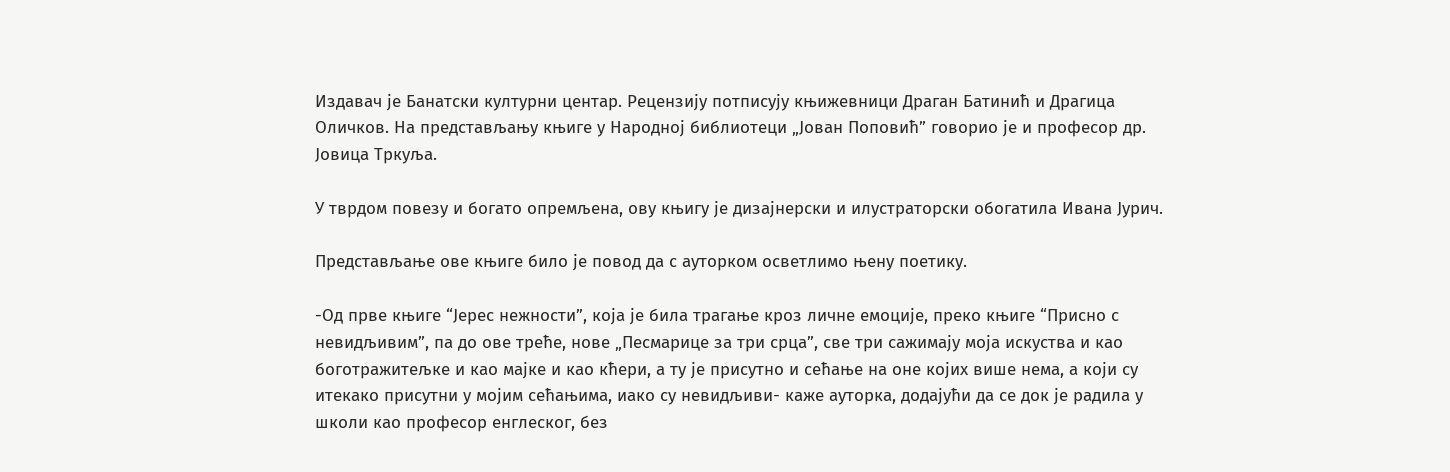Издавач је Банатски културни центар. Рецензију потписују књижевници Драган Батинић и Драгица Оличков. На представљању књиге у Народној библиотеци „Јован Поповић” говорио је и професор др. Јовица Тркуља.

У тврдом повезу и богато опремљена, ову књигу је дизајнерски и илустраторски обогатила Ивана Јурич.

Представљање ове књиге било је повод да с ауторком осветлимо њену поетику.

-Од прве књиге “Јерес нежности”, која је била трагање кроз личне емоције, преко књиге “Присно с невидљивим”, па до ове треће, нове „Песмарице за три срца”, све три сажимају моја искуства и као боготражитељке и као мајке и као кћери, а ту је присутно и сећање на оне којих више нема, а који су итекако присутни у мојим сећањима, иако су невидљиви- каже ауторка, додајући да се док је радила у школи као професор енглеског, без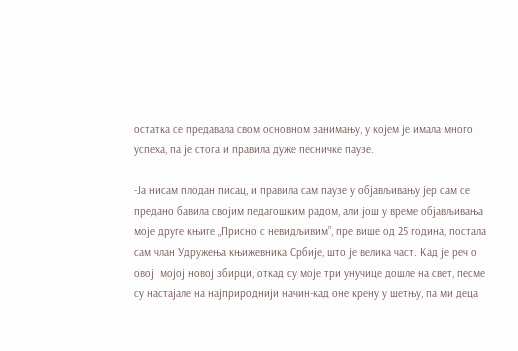остатка се предавала свом основном занимању, у којем је имала много успеха, па је стога и правила дуже песничке паузе.

-Ја нисам плодан писац, и правила сам паузе у објављивању јер сам се предано бавила својим педагошким радом, али још у време објављивања моје друге књиге „Присно с невидљивим”, пре више од 25 година, постала сам члан Удружења књижевника Србије, што је велика част. Кад је реч о овој  мојој новој збирци, откад су моје три унучице дошле на свет, песме су настајале на најприроднији начин-кад оне крену у шетњу, па ми деца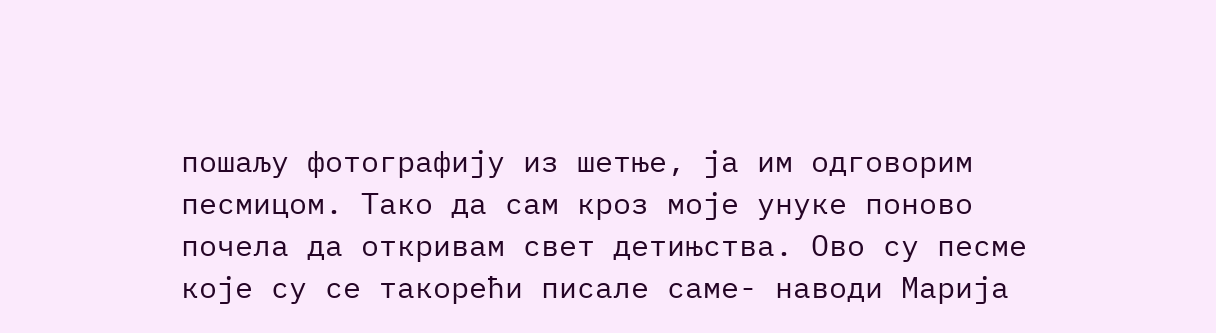пошаљу фотографију из шетње, ја им одговорим песмицом. Тако да сам кроз моје унуке поново почела да откривам свет детињства. Ово су песме које су се такорећи писале саме- наводи Марија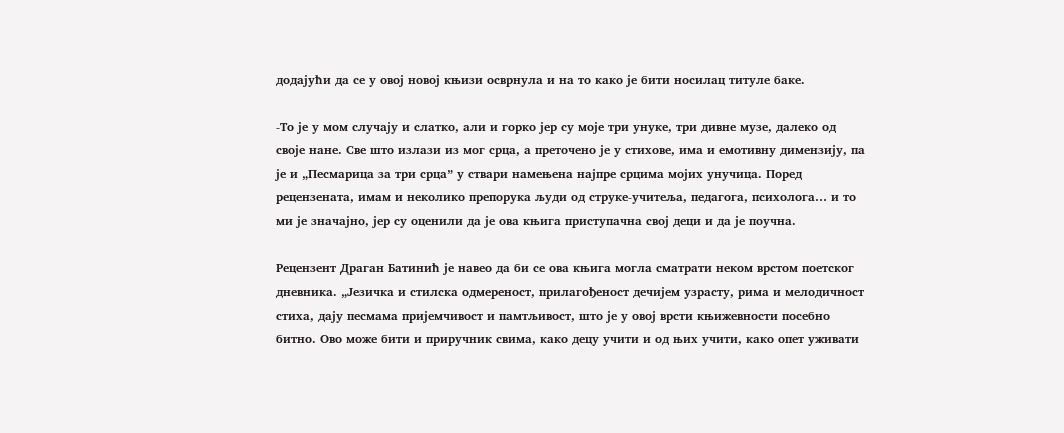додајући да се у овој новој књизи осврнула и на то како је бити носилац титуле баке.

-То је у мом случају и слатко, али и горко јер су моје три унуке, три дивне музе, далеко од своје нане. Све што излази из мог срца, а преточено је у стихове, има и емотивну димензију, па је и „Песмарица за три срца” у ствари намењена најпре срцима мојих унучица. Поред рецензената, имам и неколико препорука људи од струке-учитеља, педагога, психолога… и то ми је значајно, јер су оценили да је ова књига приступачна свој деци и да је поучна.

Рецензент Драган Батинић је навео да би се ова књига могла сматрати неком врстом поетског дневника. „Језичка и стилска одмереност, прилагођеност дечијем узрасту, рима и мелодичност стиха, дају песмама пријемчивост и памтљивост, што је у овој врсти књижевности посебно битно. Ово може бити и приручник свима, како децу учити и од њих учити, како опет уживати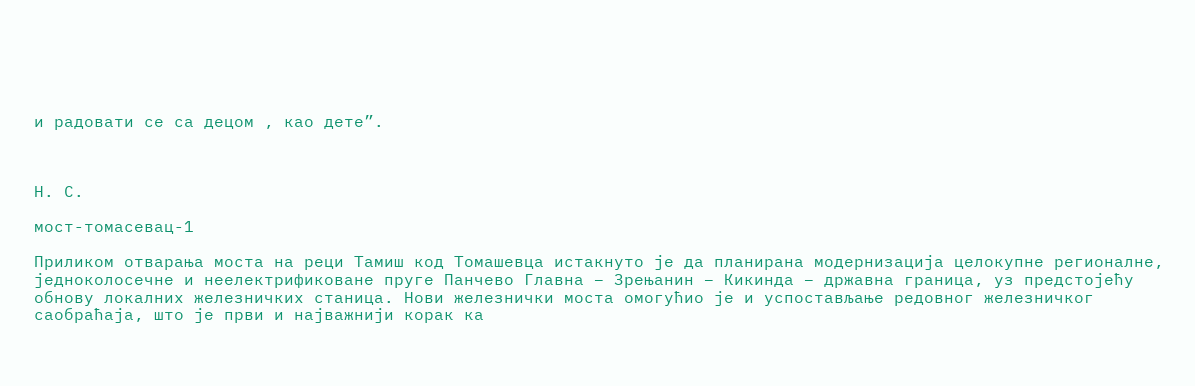и радовати се са децом , као дете”.



Н. С.

мост-томасевац-1

Приликом отварања моста на реци Тамиш код Томашевца истакнуто је да планирана модернизација целокупне регионалне, једноколосечне и неелектрификоване пруге Панчево Главна – Зрењанин – Кикинда – државна граница, уз предстојећу обнову локалних железничких станица. Нови железнички моста омогућио је и успостављање редовног железничког саобраћаја, што је први и најважнији корак ка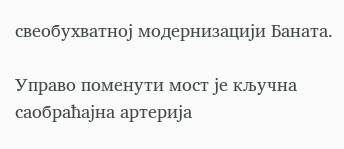свеобухватној модернизацији Баната.

Управо поменути мост је кључна саобраћајна артерија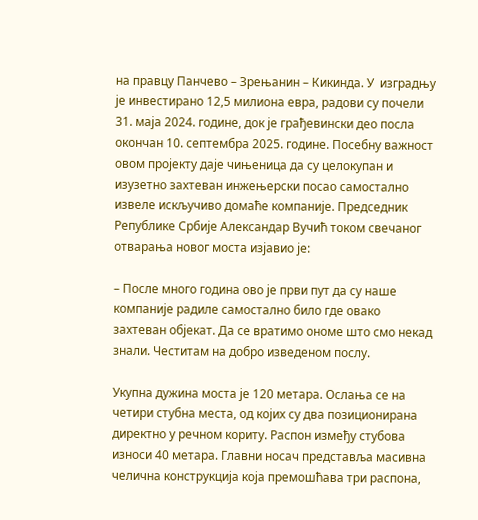на правцу Панчево – Зрењанин – Кикинда. У  изградњу је инвестирано 12,5 милиона евра, радови су почели 31. маја 2024. године, док је грађевински део посла окончан 10. септембра 2025. године. Посебну важност овом пројекту даје чињеница да су целокупан и изузетно захтеван инжењерски посао самостално извеле искључиво домаће компаније. Председник Републике Србије Александар Вучић током свечаног отварања новог моста изјавио је:

– После много година ово је први пут да су наше компаније радиле самостално било где овако захтеван објекат. Да се вратимо ономе што смо некад знали. Честитам на добро изведеном послу.

Укупна дужина моста је 120 метара. Ослања се на четири стубна места, од којих су два позиционирана директно у речном кориту. Распон између стубова износи 40 метара. Главни носач представља масивна челична конструкција која премошћава три распона,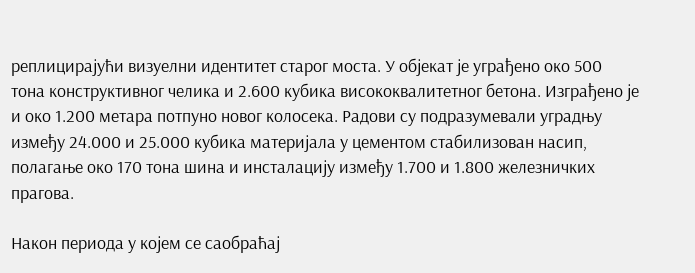реплицирајући визуелни идентитет старог моста. У објекат је уграђено око 500 тона конструктивног челика и 2.600 кубика висококвалитетног бетона. Изграђено је  и око 1.200 метара потпуно новог колосека. Радови су подразумевали уградњу између 24.000 и 25.000 кубика материјала у цементом стабилизован насип, полагање око 170 тона шина и инсталацију између 1.700 и 1.800 железничких прагова.

Након периода у којем се саобраћај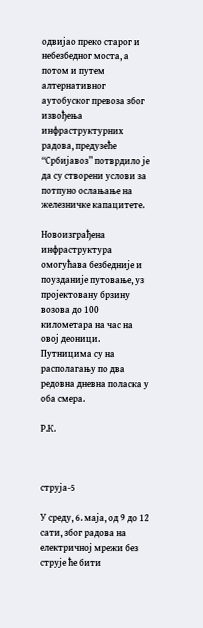одвијао преко старог и небезбедног моста, а потом и путем алтернативног аутобуског превоза због извођења инфраструктурних радова, предузеће “Србијавоз” потврдило је да су створени услови за потпуно ослањање на железничке капацитете.

Новоизграђена инфраструктура омогућава безбедније и поузданије путовање, уз пројектовану брзину возова до 100 километара на час на овој деоници. Путницима су на располагању по два редовна дневна поласка у оба смера.

Р.К.



струја-5

У среду, 6. маја, од 9 до 12 сати, због радова на електричној мрежи без струје ће бити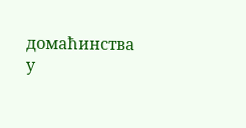домаћинства у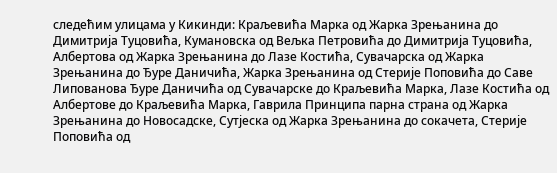следећим улицама у Кикинди: Краљевића Марка од Жарка Зрењанина до Димитрија Туцовића, Кумановска од Вељка Петровића до Димитрија Туцовића, Албертова од Жарка Зрењанина до Лазе Костића, Сувачарска од Жарка Зрењанина до Ђуре Даничића, Жарка Зрењанина од Стерије Поповића до Саве Липованова Ђуре Даничића од Сувачарске до Краљевића Марка, Лазе Костића од Албертове до Краљевића Марка, Гаврила Принципа парна страна од Жарка Зрењанина до Новосадске, Сутјеска од Жарка Зрењанина до сокачета, Стерије Поповића од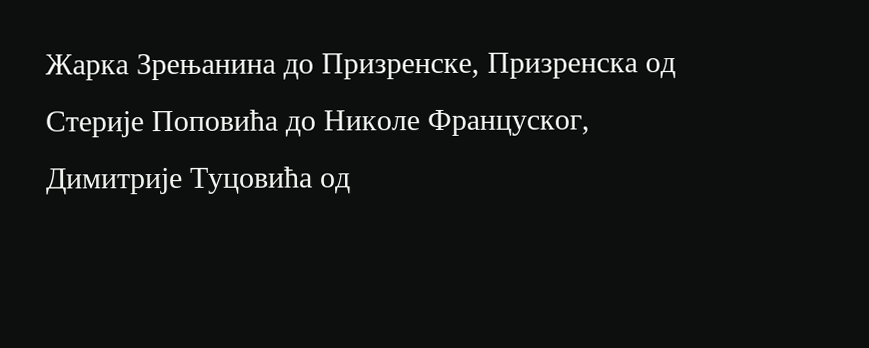Жарка Зрењанина до Призренске, Призренска од Стерије Поповића до Николе Француског, Димитрије Туцовића од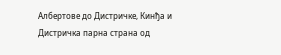Албертове до Дистричке, Кинђа и Дистричка парна страна од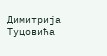Димитрија Туцовића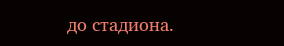до стадиона.